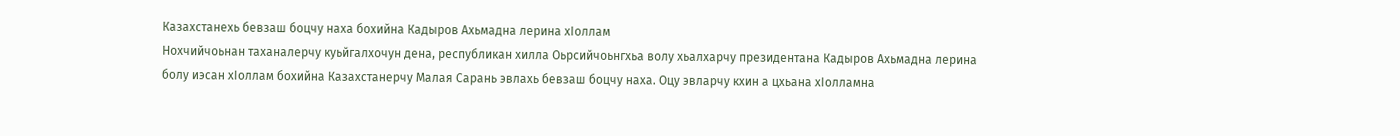Казахстанехь бевзаш боцчу наха бохийна Кадыров Ахьмадна лерина хIоллам
Нохчийчоьнан таханалерчу куьйгалхочун дена, республикан хилла Оьрсийчоьнгхьа волу хьалхарчу президентана Кадыров Ахьмадна лерина болу иэсан хIоллам бохийна Казахстанерчу Малая Сарань эвлахь бевзаш боцчу наха. Оцу эвларчу кхин а цхьана хIолламна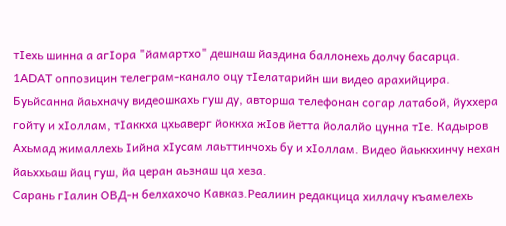тIехь шинна а агIора "йамартхо" дешнаш йаздина баллонехь долчу басарца.
1ADAT оппозицин телеграм-канало оцу тIелатарийн ши видео арахийцира. Буьйсанна йаьхначу видеошкахь гуш ду, авторша телефонан согар латабой, йуххера гойту и хIоллам, тIаккха цхьаверг йоккха жIов йетта йолалйо цунна тIе. Кадыров Ахьмад жималлехь Iийна хIусам лаьттинчохь бу и хIоллам. Видео йаьккхинчу нехан йаьххьаш йац гуш, йа церан аьзнаш ца хеза.
Сарань гIалин ОВД-н белхахочо Кавказ.Реалиин редакцица хиллачу къамелехь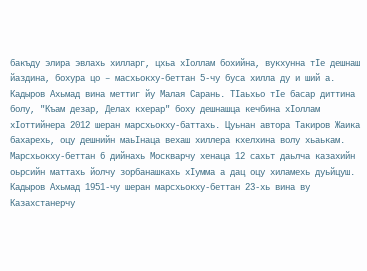бакъду элира эвлахь хилларг, цхьа хIоллам бохийна, вукхунна тIе дешнаш йаздина, бохура цо – масхьокху-беттан 5-чу буса хилла ду и ший а.
Кадыров Ахьмад вина меттиг йу Малая Сарань. ТIаьхьо тIе басар диттина болу, "Къам дезар, Делах кхерар" боху дешнашца кечбина хIоллам хIоттийнера 2012 шеран марсхьокху-баттахь. Цуьнан автора Такиров Жаика бахарехь, оцу дешнийн маьIнаца вехаш хиллера кхелхина волу хьаькам.
Марсхьокху-беттан 6 дийнахь Москварчу хенаца 12 сахьт даьлча казахийн оьрсийн маттахь йолчу зорбанашкахь хIумма а дац оцу хиламехь дуьйцуш.
Кадыров Ахьмад 1951-чу шеран марсхьокху-беттан 23-хь вина ву Казахстанерчу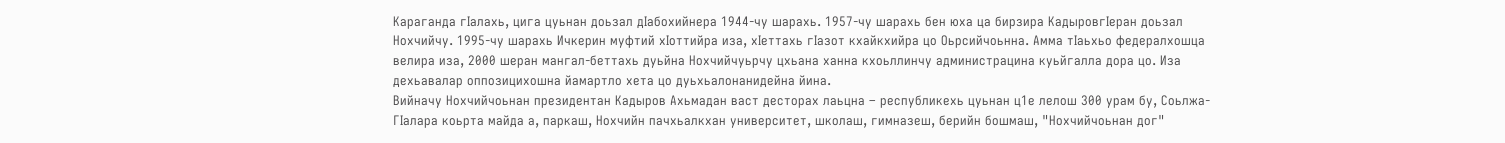Караганда гIалахь, цига цуьнан доьзал дIабохийнера 1944-чу шарахь. 1957-чу шарахь бен юха ца бирзира КадыровгIеран доьзал Нохчийчу. 1995-чу шарахь Ичкерин муфтий хIоттийра иза, хIеттахь гIазот кхайкхийра цо Оьрсийчоьнна. Амма тIаьхьо федералхошца велира иза, 2000 шеран мангал-беттахь дуьйна Нохчийчуьрчу цхьана ханна кхоьллинчу администрацина куьйгалла дора цо. Иза дехьавалар оппозицихошна йамартло хета цо дуьхьалонанидейна йина.
Вийначу Нохчийчоьнан президентан Кадыров Ахьмадан васт десторах лаьцна – республикехь цуьнан ц1е лелош 300 урам бу, Соьлжа-ГIалара коьрта майда а, паркаш, Нохчийн пачхьалкхан университет, школаш, гимназеш, берийн бошмаш, "Нохчийчоьнан дог"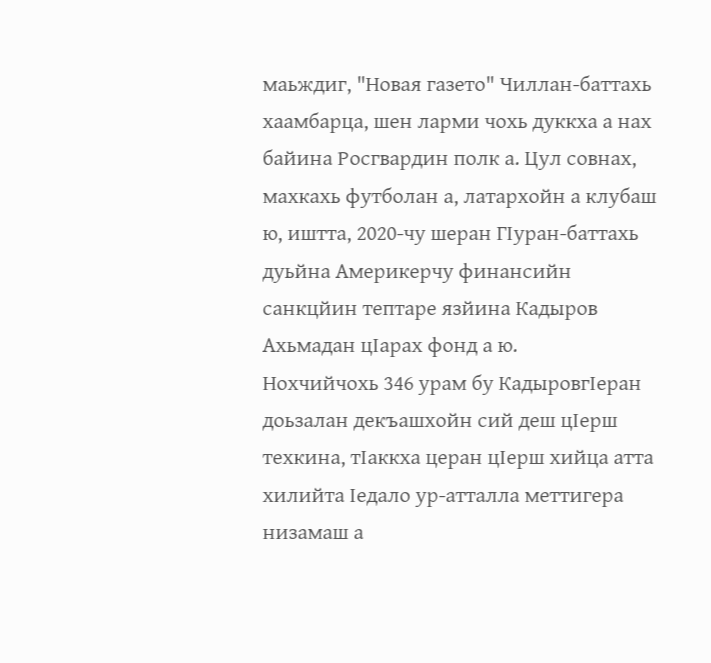маьждиг, "Новая газето" Чиллан-баттахь хаамбарца, шен ларми чохь дуккха а нах байина Росгвардин полк а. Цул совнах, махкахь футболан а, латархойн а клубаш ю, иштта, 2020-чу шеран ГIуран-баттахь дуьйна Америкерчу финансийн санкцйин тептаре язйина Кадыров Ахьмадан цIарах фонд а ю.
Нохчийчохь 346 урам бу КадыровгIеран доьзалан декъашхойн сий деш цIерш техкина, тIаккха церан цIерш хийца атта хилийта Iедало ур-атталла меттигера низамаш а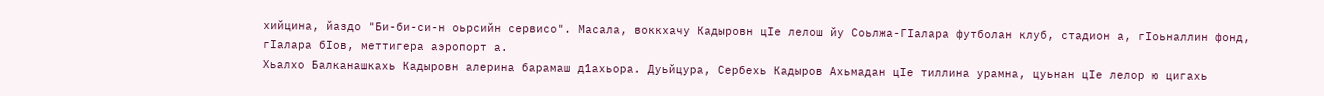хийцина, йаздо "Би-би-си-н оьрсийн сервисо". Масала, воккхачу Кадыровн цIе лелош йу Соьлжа-ГIалара футболан клуб, стадион а, гIоьналлин фонд, гIалара бIов, меттигера аэропорт а.
Хьалхо Балканашкахь Кадыровн алерина барамаш д1ахьора. Дуьйцура, Сербехь Кадыров Ахьмадан цIе тиллина урамна, цуьнан цIе лелор ю цигахь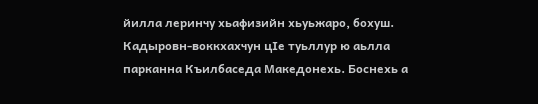йилла леринчу хьафизийн хьуьжаро, бохуш. Кадыровн-воккхахчун цIе туьллур ю аьлла парканна Къилбаседа Македонехь. Боснехь а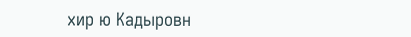хир ю Кадыровн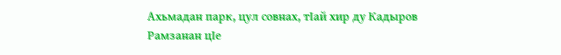Ахьмадан парк, цул совнах, тIай хир ду Кадыров Рамзанан цIе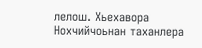лелош. Хьехавора Нохчийчоьнан таханлера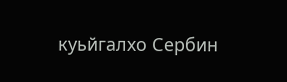куьйгалхо Сербин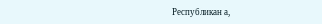Республикан а,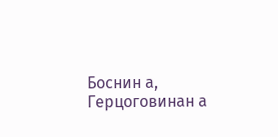Боснин а, Герцоговинан а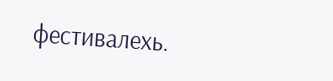фестивалехь.